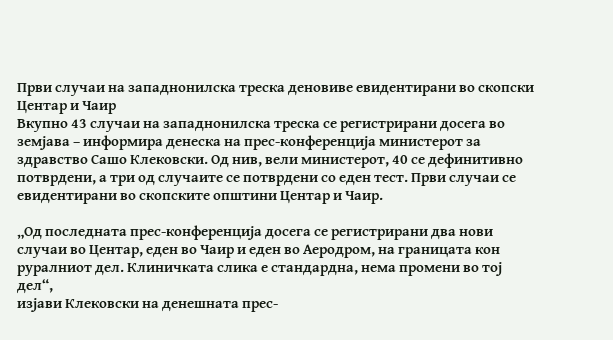Први случаи на западнонилска треска деновиве евидентирани во скопски Центар и Чаир
Вкупно 43 случаи на западнонилска треска се регистрирани досега во земјава – информира денеска на прес-конференција министерот за здравство Сашо Клековски. Од нив, вели министерот, 40 се дефинитивно потврдени, а три од случаите се потврдени со еден тест. Први случаи се евидентирани во скопските општини Центар и Чаир.

„Од последната прес-конференција досега се регистрирани два нови случаи во Центар, еден во Чаир и еден во Аеродром, на границата кон руралниот дел. Клиничката слика е стандардна, нема промени во тој дел“,
изјави Клековски на денешната прес-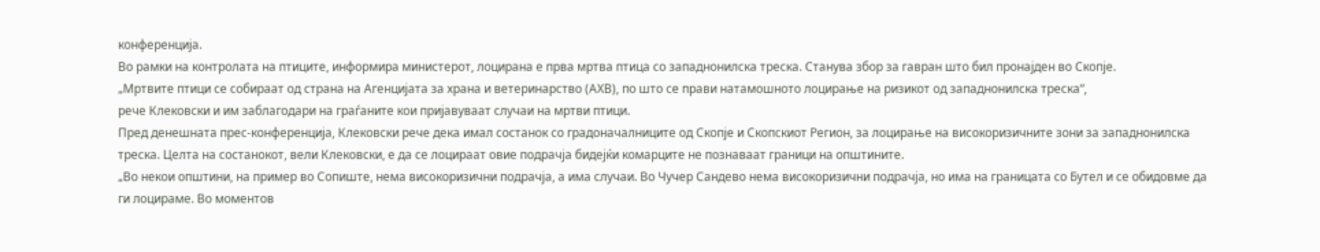конференција.
Во рамки на контролата на птиците, информира министерот, лоцирана е прва мртва птица со западнонилска треска. Станува збор за гавран што бил пронајден во Скопје.
„Мртвите птици се собираат од страна на Агенцијата за храна и ветеринарство (АХВ), по што се прави натамошното лоцирање на ризикот од западнонилска треска“,
рече Клековски и им заблагодари на граѓаните кои пријавуваат случаи на мртви птици.
Пред денешната прес-конференција, Клековски рече дека имал состанок со градоначалниците од Скопје и Скопскиот Регион, за лоцирање на високоризичните зони за западнонилска треска. Целта на состанокот, вели Клековски, е да се лоцираат овие подрачја бидејќи комарците не познаваат граници на општините.
„Во некои општини, на пример во Сопиште, нема високоризични подрачја, а има случаи. Во Чучер Сандево нема високоризични подрачја, но има на границата со Бутел и се обидовме да ги лоцираме. Во моментов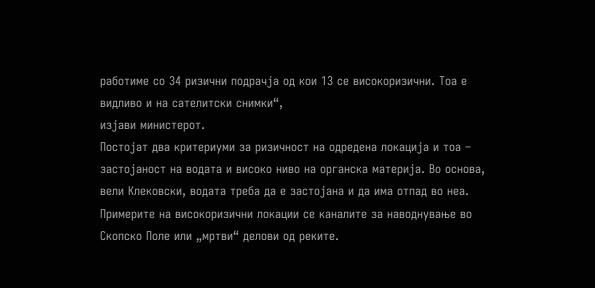работиме со 34 ризични подрачја од кои 13 се високоризични. Тоа е видливо и на сателитски снимки“,
изјави министерот.
Постојат два критериуми за ризичност на одредена локација и тоа – застојаност на водата и високо ниво на органска материја. Во основа, вели Клековски, водата треба да е застојана и да има отпад во неа. Примерите на високоризични локации се каналите за наводнување во Скопско Поле или „мртви“ делови од реките.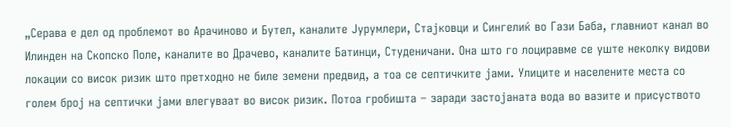„Серава е дел од проблемот во Арачиново и Бутел, каналите Јурумлери, Стајковци и Сингелиќ во Гази Баба, главниот канал во Илинден на Скопско Поле, каналите во Драчево, каналите Батинци, Студеничани. Она што го лоциравме се уште неколку видови локации со висок ризик што претходно не биле земени предвид, а тоа се септичките јами. Улиците и населените места со голем број на септички јами влегуваат во висок ризик. Потоа гробишта – заради застојаната вода во вазите и присуството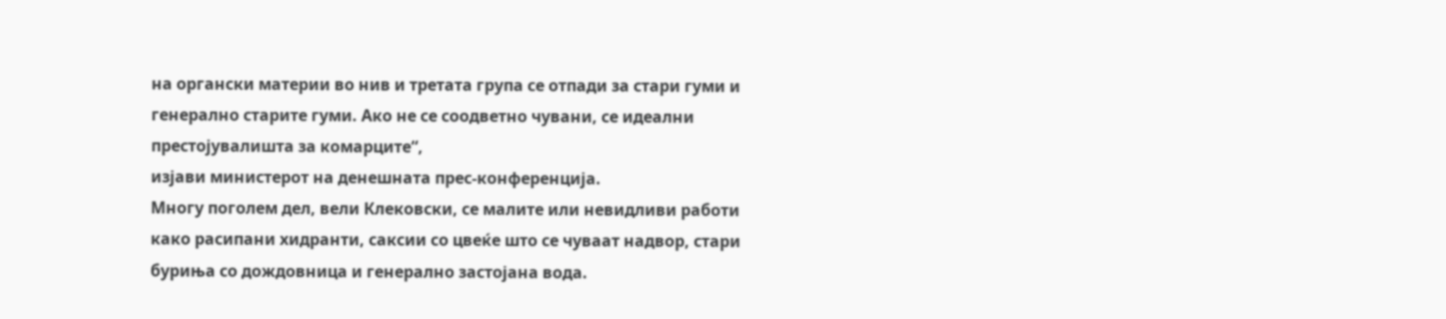на органски материи во нив и третата група се отпади за стари гуми и генерално старите гуми. Ако не се соодветно чувани, се идеални престојувалишта за комарците“,
изјави министерот на денешната прес-конференција.
Многу поголем дел, вели Клековски, се малите или невидливи работи како расипани хидранти, саксии со цвеќе што се чуваат надвор, стари буриња со дождовница и генерално застојана вода.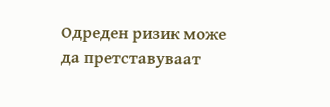Одреден ризик може да претставуваат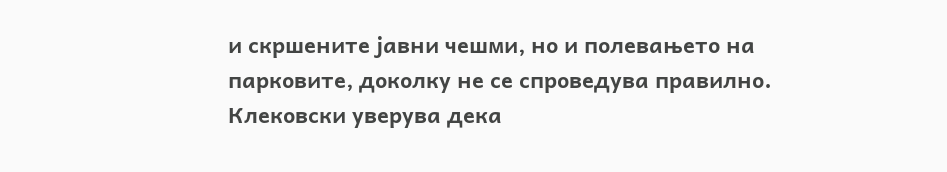и скршените јавни чешми, но и полевањето на парковите, доколку не се спроведува правилно.
Клековски уверува дека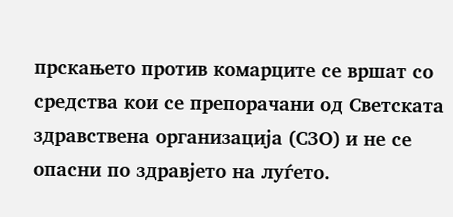прскањето против комарците се вршат со средства кои се препорачани од Светската здравствена организација (СЗО) и не се опасни по здравјето на луѓето.